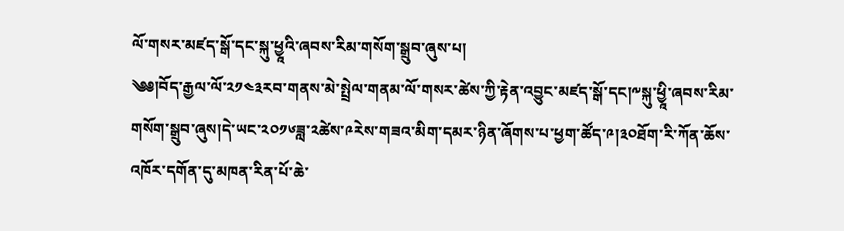ལོ་གསར་མཛད་སྒོ་དང་སྐུ་ཕྱཱའི་ཞབས་རིམ་གསོག་སྒྲུབ་ཞུས་པ།
༄༅།བོད་རྒྱལ་ལོ་༢༡༤༣རབ་གནས་མེ་སྤྲེལ་གནམ་ལོ་གསར་ཚེས་ཀྱི་རྟེན་འབྱུང་མཛད་སྒོ་དང།༸སྐུ་ཕྱཱི་ཞབས་རིམ་གསོག་སྒྲུབ་ཞུས།དེ་ཡང་༢༠༡༦ཟླ་༢ཚེས་༩རེས་གཟའ་མིག་དམར་ཉིན་ཞོགས་པ་ཕྱག་ཚོད་༩།༣༠ཐོག་རི་ཀོན་ཆོས་འཁོར་དགོན་དུ་མཁན་རིན་པོ་ཆེ་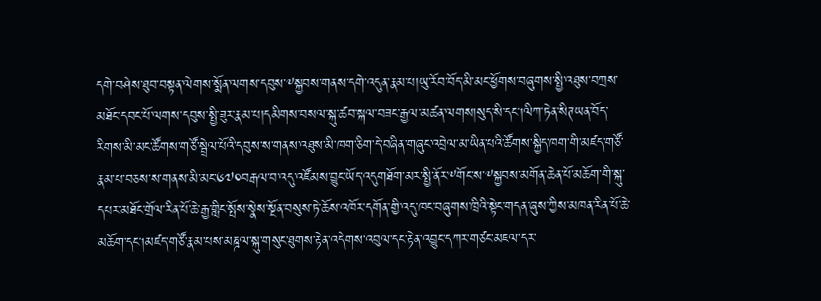དགེ་བཤེས་ཐུབ་བསྟན་ལེགས་སྨོན་ལགས་དབུས་༸སྐྱབས་གནས་དགེ་འདུན་རྣམ་པ།ཡུ་རོབ་བོད་མི་མང་ཕྱོགས་བཞུགས་སྤྱི་འཐུས་བཀྲས་མཐོང་དབང་པོ་ལགས་དབུས་སྤྱི་ཟུར་རྣམ་པ།དམིགས་བསལ་སྐུ་ཚབ་སྐལ་བཟང་རྒྱལ་མཚན་ལགས།སུད་སི་དང།ལིཀ་ཏེན་སིཊཡན་བོད་རིགས་མི་མང་ཚོགས་གཙོ་སྦྲེལ་པོའི་དབུས་ས་གནས་འཐུས་མི་ཁག་ཅིག་དེ་བཞིན་གཞུང་འབྲེལ་མ་ཡིན་པའི་ཚོགས་སྐྱིད་ཁག་གི་མཛད་གཙོ་རྣམ་པ་བཅས་ས་གནས་མི་མང་༦༧༠བརྒལ་བ་འདུ་འཛོམས་བྱུང་ཡོད་འདུགཐོག་མར་སྤྱི་ནོར་༸གོང་ས་༸སྐྱབས་མགོན་ཆེན་པོ་མཆོག་གི་སྐུ་དཔར་མཐོང་གྲོལ་རིན་པོ་ཆེ་རྒྱ་གླིང་སྤོས་སྣེས་སྔོན་བསུས་ཏེ་ཆོས་འཁོར་དགོན་གྱི་འདུ་ཁང་བཞུགས་ཁྲིའི་སྟེང་གདན་ཞུས་ཀྱིས་མཁན་རིན་པོ་ཆེ་མཆོག་དང།མཛད་གཙོ་རྣམ་པས་མཎྜལ་སྐུ་གསུང་ཐུགས་རྟེན་འདེགས་འབུལ་དང་རྟེན་འབྱུང་དཀར་གཙང་མཇལ་དར་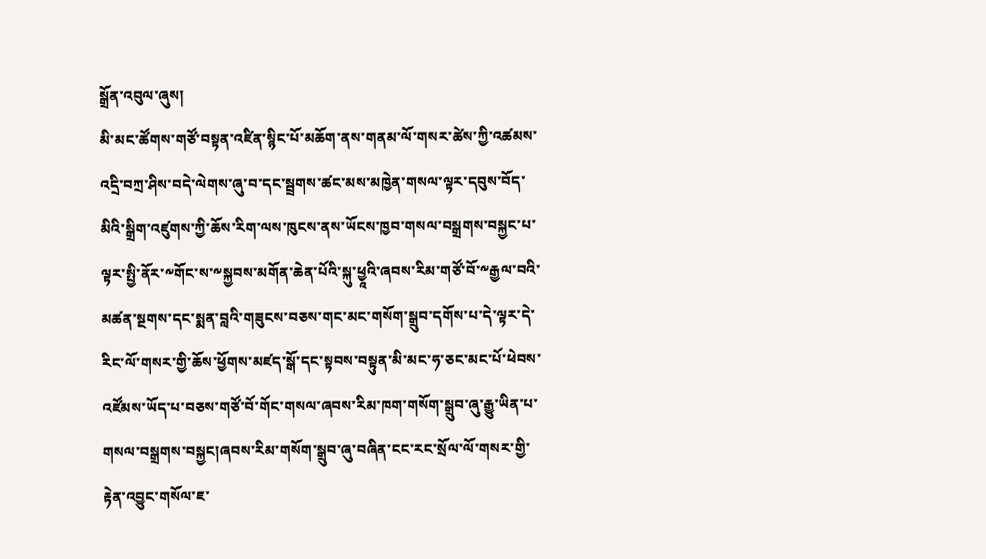སྒྲོན་འབུལ་ཞུས།
མི་མང་ཚོགས་གཙོ་བསྟན་འཛིན་སྙིང་པོ་མཆོག་ནས་གནམ་ལོ་གསར་ཚེས་ཀྱི་འཚམས་འདྲི་བཀྲ་ཤིས་བདེ་ལེགས་ཞུ་བ་དང་སྦྲགས་ཚང་མས་མཁྱེན་གསལ་ལྟར་དབུས་བོད་མིའི་སྒྲིག་འཛུགས་ཀྱི་ཆོས་རིག་ལས་ཁུངས་ནས་ཡོངས་ཁྱབ་གསལ་བསྒྲགས་བསྐྱང་པ་ལྟར་སྤྱི་ནོར་༸གོང་ས་༸སྐྱབས་མགོན་ཆེན་པོའི་སྐུ་ཕྱཱའི་ཞབས་རིམ་གཙོ་བོ་༸རྒྱལ་བའི་མཚན་སྔགས་དང་སྨན་བླའི་གཟུངས་བཅས་གང་མང་གསོག་སྒྲུབ་དགོས་པ་དེ་ལྟར་དེ་རིང་ལོ་གསར་གྱི་ཆོས་ཕྱོགས་མཛད་སྒོ་དང་སྟབས་བསྟུན་མི་མང་ཧ་ཅང་མང་པོ་ཕེབས་འཛོམས་ཡོད་པ་བཅས་གཙོ་བོ་གོང་གསལ་ཞབས་རིམ་ཁག་གསོག་སྒྲུབ་ཞུ་རྒྱུ་ཡིན་པ་གསལ་བསྒྲགས་བསྐྱང།ཞབས་རིམ་གསོག་སྒྲུབ་ཞུ་བཞིན་ངང་རང་སྲོལ་ལོ་གསར་གྱི་རྟེན་འབྱུང་གསོལ་ཇ་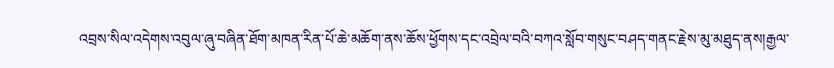འབྲས་སིལ་འདེགས་འབུལ་ཞུ་བཞིན་ཐོག་མཁན་རིན་པོ་ཆེ་མཆོག་ནས་ཆོས་ཕྱོགས་དང་འབྲེལ་བའི་བཀའ་སློབ་གསུང་བཤད་གནང་རྗེས་མུ་མཐུད་ནས།རྒྱལ་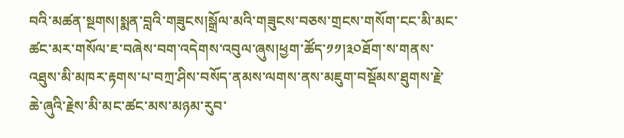བའི་མཚན་སྔགས།སྨན་བླའི་གཟུངས།སྒྲོལ་མའི་གཟུངས་བཅས་གྲངས་གསོག་ངང་མི་མང་ཚང་མར་གསོལ་ཇ་བཞེས་བག་འདེགས་འབུལ་ཞུས།ཕྱག་ཚོད་༡༡།༣༠ཐོག་ས་གནས་འཐུས་མི་མཁར་རྟགས་པ་བཀྲ་ཤིས་བསོད་ནམས་ལགས་ནས་མཇུག་བསྡོམས་ཐུགས་རྗེ་ཆེ་ཞུའི་རྗེས་མི་མང་ཚང་མས་མཉམ་རུབ་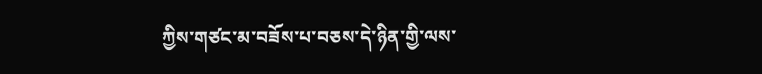ཀྱིས་གཙང་མ་བཟོས་པ་བཅས་དེ་ཉིན་གྱི་ལས་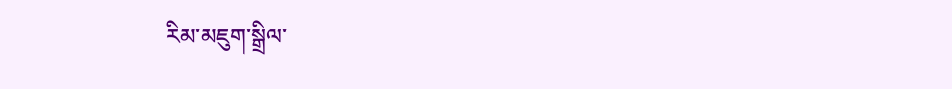རིམ་མཇུག་སྒྲིལ་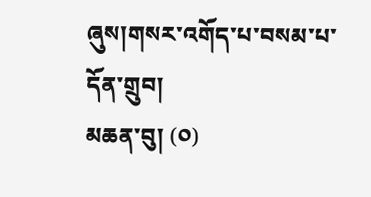ཞུས།གསར་འགོད་པ་བསམ་པ་དོན་གྲུབ།
མཆན་བུ། (༠)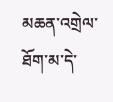མཆན་འགྲེལ་ཐོག་མ་དེ་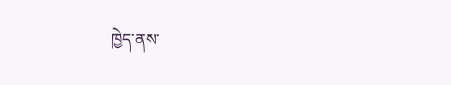ཁྱེད་ནས་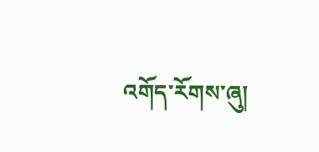འགོད་རོགས་ཞུ།